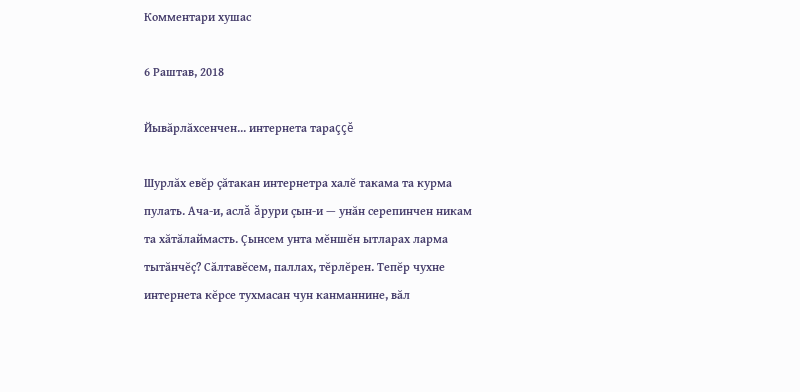Комментари хушас

6 Раштав, 2018

Йывăрлăхсенчен... интернета тараççĕ

Шурлăх евĕр çăтакан интернетра халĕ такама та курма пулать. Ача-и, аслă ăрури çын-и — унăн серепинчен никам та хăтăлаймасть. Çынсем унта мĕншĕн ытларах ларма тытăнчĕç? Сăлтавĕсем, паллах, тĕрлĕрен. Тепĕр чухне интернета кĕрсе тухмасан чун канманнине, вăл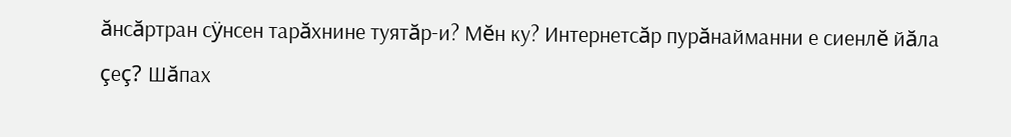ăнсăртран сÿнсен тарăхнине туятăр-и? Мĕн ку? Интернетсăр пурăнайманни е сиенлĕ йăла çеç? Шăпах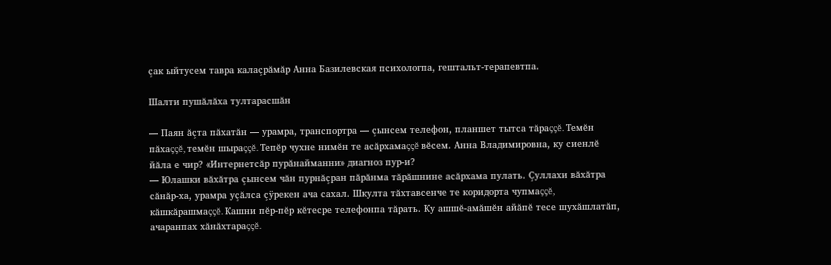çак ыйтусем тавра калаçрăмăр Анна Базилевская психологпа, гештальт-терапевтпа.

Шалти пушăлăха тултарасшăн

— Паян ăçта пăхатăн — урамра, транспортра — çынсем телефон, планшет тытса тăраççĕ. Темĕн пăхаççĕ, темĕн шыраççĕ. Тепĕр чухне нимĕн те асăрхамаççĕ вĕсем. Анна Владимировна, ку сиенлĕ йăла е чир? «Интернетсăр пурăнайманни» диагноз пур-и?
— Юлашки вăхăтра çынсем чăн пурнăçран пăрăнма тăрăшнине асăрхама пулать. Çуллахи вăхăтра сăнăр-ха, урамра уçăлса çÿрекен ача сахал. Шкулта тăхтавсенче те коридорта чупмаççĕ, кăшкăрашмаççĕ. Кашни пĕр-пĕр кĕтесре телефонпа тăрать. Ку ашшĕ-амăшĕн айăпĕ тесе шухăшлатăп, ачаранпах хăнăхтараççĕ.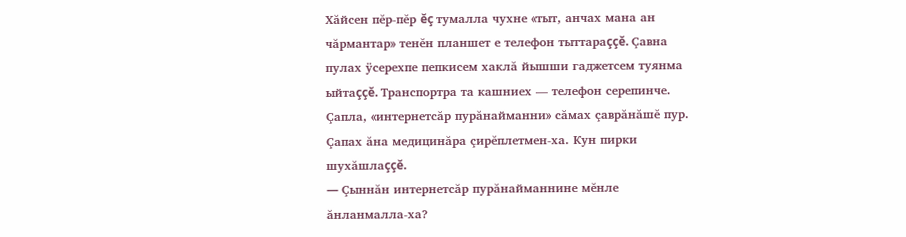Хăйсен пĕр-пĕр ĕç тумалла чухне «тыт, анчах мана ан чăрмантар» тенĕн планшет е телефон тыттараççĕ. Çавна пулах ÿсерехпе пепкисем хаклă йышши гаджетсем туянма ыйтаççĕ. Транспортра та кашниех — телефон серепинче. Çапла, «интернетсăр пурăнайманни» сăмах çаврăнăшĕ пур. Çапах ăна медицинăра çирĕплетмен-ха. Кун пирки шухăшлаççĕ.
— Çыннăн интернетсăр пурăнайманнине мĕнле ăнланмалла-ха?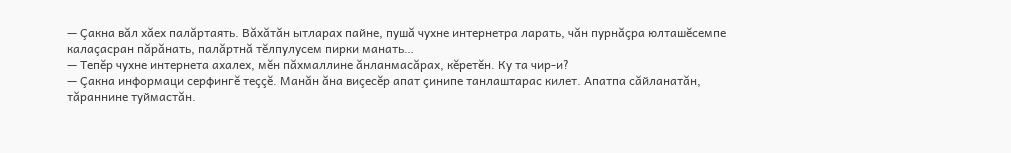— Çакна вăл хăех палăртаять. Вăхăтăн ытларах пайне, пушă чухне интернетра ларать, чăн пурнăçра юлташĕсемпе калаçасран пăрăнать, палăртнă тĕлпулусем пирки манать…
— Тепĕр чухне интернета ахалех, мĕн пăхмаллине ăнланмасăрах, кĕретĕн. Ку та чир-и?
— Çакна информаци серфингĕ теççĕ. Манăн ăна виçесĕр апат çинипе танлаштарас килет. Апатпа сăйланатăн, тăраннине туймастăн.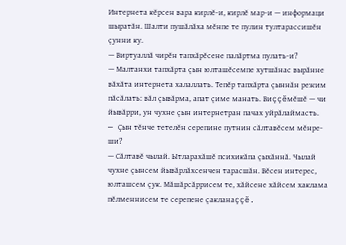Интернета кĕрсен вара кирлĕ-и, кирлĕ мар-и — информаци шыратăн. Шалти пушăлăха мĕнпе те пулин тултарассишĕн çунни ку.
— Виртуаллă чирĕн тапхăрĕсене палăртма пулать-и?
— Малтанхи тапхăрта çын юлташĕсемпе хутшăнас вырăнне вăхăта интернета халаллать. Тепĕр тапхăрта çыннăн режим пăсăлать: вăл çывăрма, апат çиме манать. Виççĕмĕшĕ — чи йывăрри, ун чухне çын интернетран пачах уйрăлаймасть.
— Çын тĕнче тетелĕн серепине путнин сăлтавĕсем мĕнре-ши?
— Сăлтавĕ чылай. Ытларахăшĕ психикăпа çыхăннă. Чылай чухне çынсем йывăрлăхсенчен тарасшăн. Вĕсен интерес, юлташсем çук. Мăшăрсăррисем те, хăйсене хăйсем хаклама пĕлменнисем те серепене çакланаççĕ.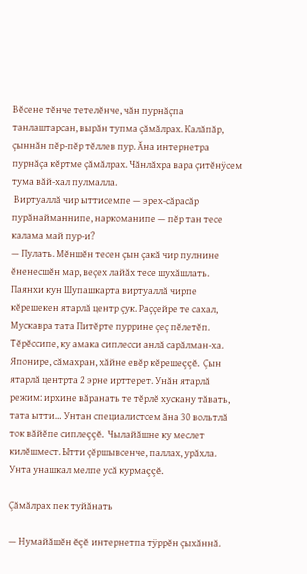Вĕсене тĕнче тетелĕнче, чăн пурнăçпа танлаштарсан, вырăн тупма çăмăлрах. Калăпăр, çыннăн пĕр-пĕр тĕллев пур. Ăна интернетра пурнăçа кĕртме çăмăлрах. Чăнлăхра вара çитĕнÿсем тума вăй-хал пулмалла.
 Виртуаллă чир ыттисемпе — эрех-сăрасăр пурăнайманнипе, наркоманипе — пĕр тан тесе калама май пур-и?
— Пулать. Мĕншĕн тесен çын çакă чир пулнине ĕненесшĕн мар, веçех лайăх тесе шухăшлать. Паянхи кун Шупашкарта виртуаллă чирпе кĕрешекен ятарлă центр çук. Раççейре те сахал, Мускавра тата Питĕрте пуррине çеç пĕлетĕп. Тĕрĕссипе, ку амака сиплесси анлă сарăлман-ха. Японире, сăмахран, хăйне евĕр кĕрешеççĕ. Çын ятарлă центрта 2 эрне ирттерет. Унăн ятарлă режим: ирхине вăранать те тĕрлĕ хускану тăвать, тата ытти… Унтан специалистсем ăна 30 вольтлă ток вăйĕпе сиплеççĕ. Чылайăшне ку меслет килĕшмест. Ытти çĕршывсенче, паллах, урăхла. Унта унашкал мелпе усă курмаççĕ.

Çăмăлрах пек туйăнать

— Нумайăшĕн ĕçĕ интернетпа тÿррĕн çыхăннă.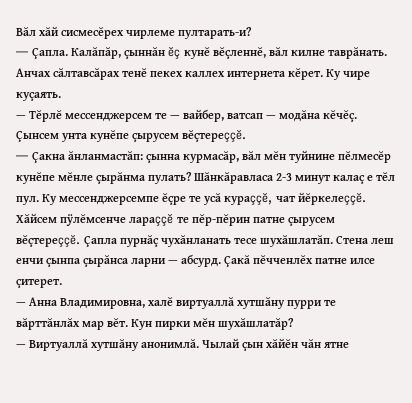Вăл хăй сисмесĕрех чирлеме пултарать-и?
— Çапла. Калăпăр, çыннăн ĕç кунĕ вĕçленнĕ, вăл килне таврăнать. Анчах сăлтавсăрах тенĕ пекех каллех интернета кĕрет. Ку чире куçаять.
— Тĕрлĕ мессенджерсем те — вайбер, ватсап — модăна кĕчĕç. Çынсем унта кунĕпе çырусем вĕçтереççĕ.
— Çакна ăнланмастăп: çынна курмасăр, вăл мĕн туйнине пĕлмесĕр кунĕпе мĕнле çырăнма пулать? Шăнкăравласа 2-3 минут калаç е тĕл пул. Ку мессенджерсемпе ĕçре те усă кураççĕ, чат йĕркелеççĕ. Хăйсем пÿлĕмсенче лараççĕ те пĕр-пĕрин патне çырусем вĕçтереççĕ. Çапла пурнăç чухăнланать тесе шухăшлатăп. Стена леш енчи çынпа çырăнса ларни — абсурд. Çакă пĕчченлĕх патне илсе çитерет.
— Анна Владимировна, халĕ виртуаллă хутшăну пурри те вăрттăнлăх мар вĕт. Кун пирки мĕн шухăшлатăр?
— Виртуаллă хутшăну анонимлă. Чылай çын хăйĕн чăн ятне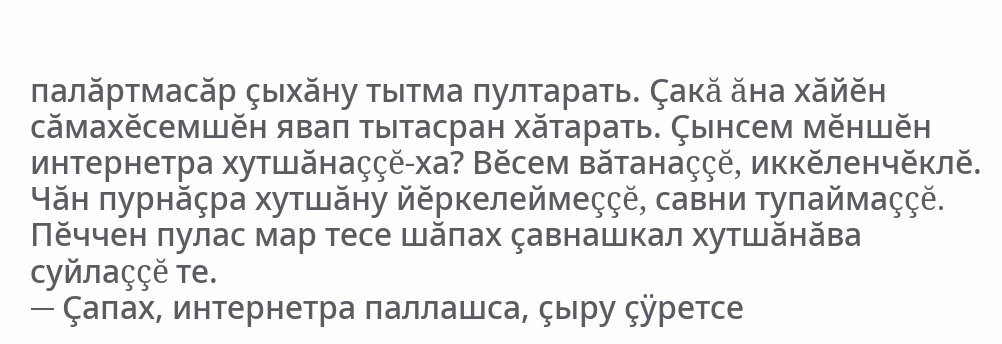палăртмасăр çыхăну тытма пултарать. Çакă ăна хăйĕн сăмахĕсемшĕн явап тытасран хăтарать. Çынсем мĕншĕн интернетра хутшăнаççĕ-ха? Вĕсем вăтанаççĕ, иккĕленчĕклĕ. Чăн пурнăçра хутшăну йĕркелеймеççĕ, савни тупаймаççĕ. Пĕччен пулас мар тесе шăпах çавнашкал хутшăнăва суйлаççĕ те.
— Çапах, интернетра паллашса, çыру çÿретсе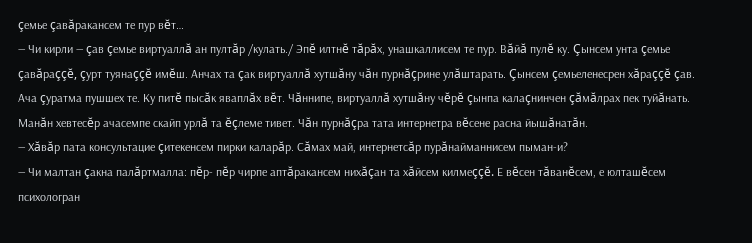çемье çавăракансем те пур вĕт…
— Чи кирли — çав çемье виртуаллă ан пултăр /кулать./ Эпĕ илтнĕ тăрăх, унашкаллисем те пур. Вăйă пулĕ ку. Çынсем унта çемье çавăраççĕ, çурт туянаççĕ имĕш. Анчах та çак виртуаллă хутшăну чăн пурнăçрине улăштарать. Çынсем çемьеленесрен хăраççĕ çав. Ача çуратма пушшех те. Ку питĕ пысăк яваплăх вĕт. Чăннипе, виртуаллă хутшăну чĕрĕ çынпа калаçнинчен çăмăлрах пек туйăнать. Манăн хевтесĕр ачасемпе скайп урлă та ĕçлеме тивет. Чăн пурнăçра тата интернетра вĕсене расна йышăнатăн.
— Хăвăр пата консультацие çитекенсем пирки каларăр. Сăмах май, интернетсăр пурăнайманнисем пыман-и?
— Чи малтан çакна палăртмалла: пĕр- пĕр чирпе аптăракансем нихăçан та хăйсем килмеççĕ. Е вĕсен тăванĕсем, е юлташĕсем психологран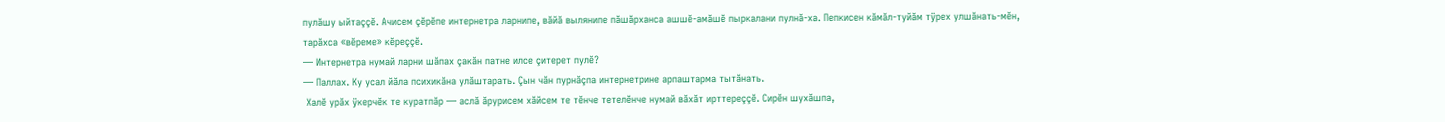пулăшу ыйтаççĕ. Ачисем çĕрĕпе интернетра ларнипе, вăйă вылянипе пăшăрханса ашшĕ-амăшĕ пыркалани пулнă-ха. Пепкисен кăмăл-туйăм тÿрех улшăнать-мĕн, тарăхса «вĕреме» кĕреççĕ.
— Интернетра нумай ларни шăпах çакăн патне илсе çитерет пулĕ?
— Паллах. Ку усал йăла психикăна улăштарать. Çын чăн пурнăçпа интернетрине арпаштарма тытăнать.
 Халĕ урăх ÿкерчĕк те куратпăр — аслă ăрурисем хăйсем те тĕнче тетелĕнче нумай вăхăт ирттереççĕ. Сирĕн шухăшпа,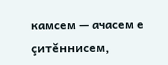камсем — ачасем е çитĕннисем,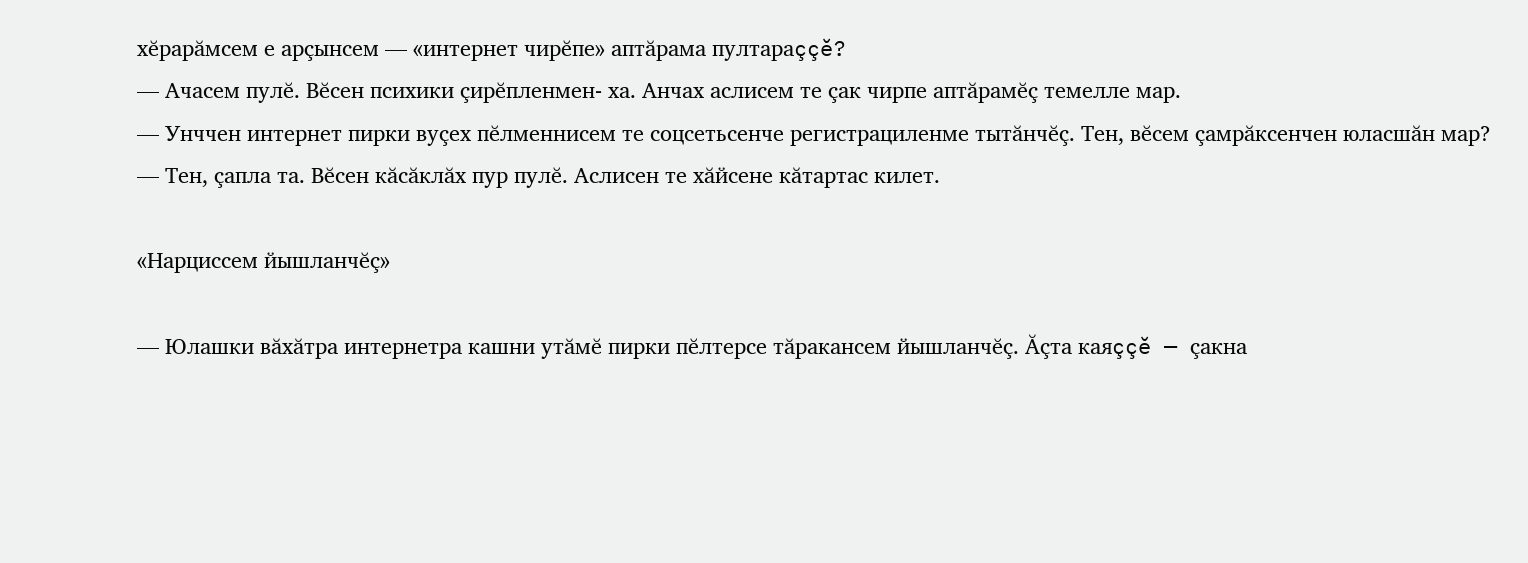хĕрарăмсем е арçынсем — «интернет чирĕпе» аптăрама пултараççĕ?
— Ачасем пулĕ. Вĕсен психики çирĕпленмен- ха. Анчах аслисем те çак чирпе аптăрамĕç темелле мар.
— Унччен интернет пирки вуçех пĕлменнисем те соцсетьсенче регистрациленме тытăнчĕç. Тен, вĕсем çамрăксенчен юласшăн мар?
— Тен, çапла та. Вĕсен кăсăклăх пур пулĕ. Аслисен те хăйсене кăтартас килет.

«Нарциссем йышланчĕç»

— Юлашки вăхăтра интернетра кашни утăмĕ пирки пĕлтерсе тăракансем йышланчĕç. Ăçта каяççĕ — çакна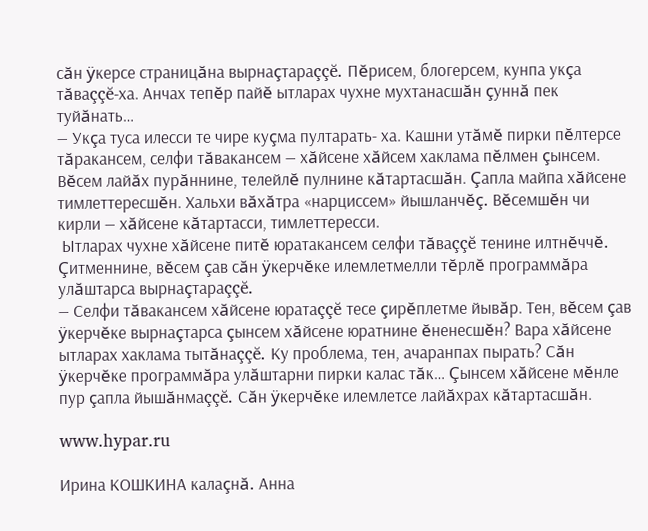сăн ÿкерсе страницăна вырнаçтараççĕ. Пĕрисем, блогерсем, кунпа укçа тăваççĕ-ха. Анчах тепĕр пайĕ ытларах чухне мухтанасшăн çуннă пек туйăнать…
— Укçа туса илесси те чире куçма пултарать- ха. Кашни утăмĕ пирки пĕлтерсе тăракансем, селфи тăвакансем — хăйсене хăйсем хаклама пĕлмен çынсем. Вĕсем лайăх пурăннине, телейлĕ пулнине кăтартасшăн. Çапла майпа хăйсене тимлеттересшĕн. Хальхи вăхăтра «нарциссем» йышланчĕç. Вĕсемшĕн чи кирли — хăйсене кăтартасси, тимлеттересси.
 Ытларах чухне хăйсене питĕ юратакансем селфи тăваççĕ тенине илтнĕччĕ. Çитменнине, вĕсем çав сăн ÿкерчĕке илемлетмелли тĕрлĕ программăра улăштарса вырнаçтараççĕ.
— Селфи тăвакансем хăйсене юратаççĕ тесе çирĕплетме йывăр. Тен, вĕсем çав ÿкерчĕке вырнаçтарса çынсем хăйсене юратнине ĕненесшĕн? Вара хăйсене ытларах хаклама тытăнаççĕ. Ку проблема, тен, ачаранпах пырать? Сăн ÿкерчĕке программăра улăштарни пирки калас тăк… Çынсем хăйсене мĕнле пур çапла йышăнмаççĕ. Сăн ÿкерчĕке илемлетсе лайăхрах кăтартасшăн.

www.hypar.ru

Ирина КОШКИНА калаçнă. Анна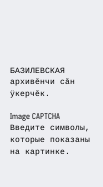БАЗИЛЕВСКАЯ архивĕнчи сăн ÿкерчĕк.

Image CAPTCHA
Введите символы, которые показаны на картинке.